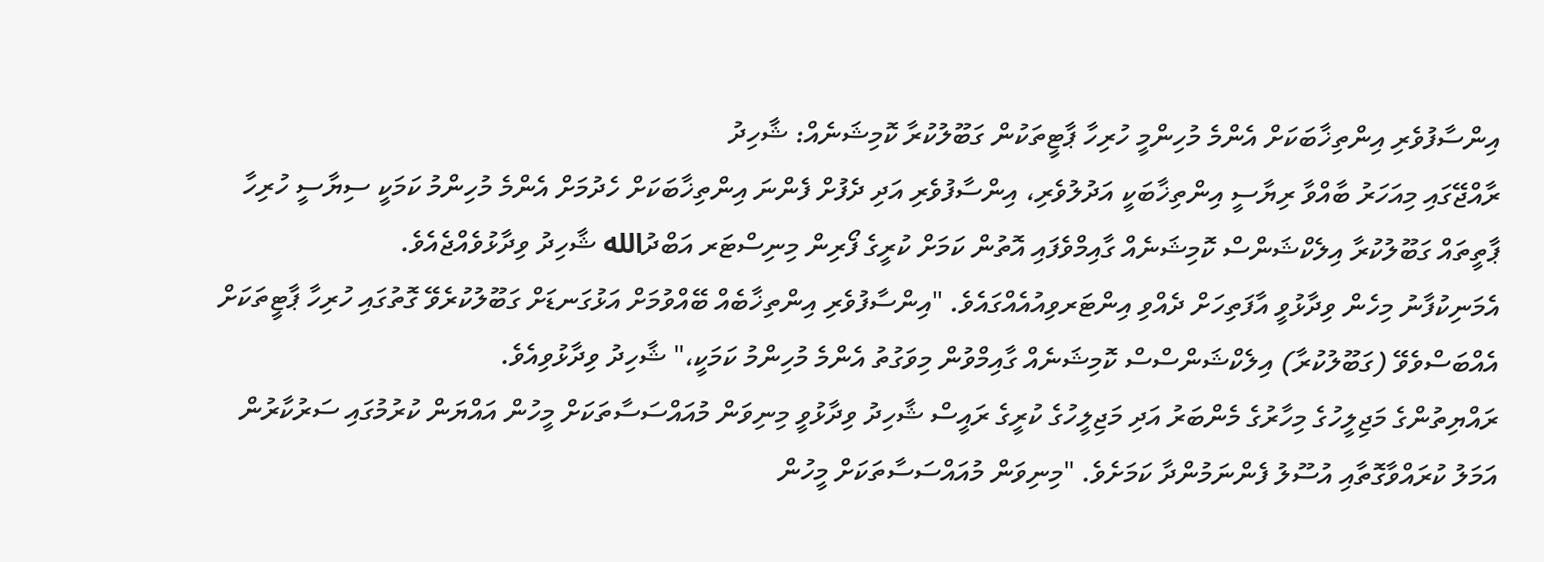އިންސާފުވެރި އިންތިޚާބަކަށް އެންމެ މުހިންމީ ހުރިހާ ޕާޓީތަކުން ގަބޫލުކުރާ ކޮމިޝަނެއް: ޝާހިދު
ރާއްޖޭގައި މިއަހަރު ބާއްވާ ރިޔާސީ އިންތިޚާބަކީ އަދުލުވެރި، އިންސާފުވެރި އަދި ދެފުށް ފެންނަ އިންތިޚާބަކަށް ހެދުމަށް އެންމެ މުހިންމު ކަމަކީ ސިޔާސީ ހުރިހާ ޕާތީތައް ގަބޫލުކުރާ އިލެކްޝަންސް ކޮމިޝަނެއް ގާއިމްވެފައި އޮތުން ކަމަށް ކުރީގެ ފޯރިން މިނިސްޓަރ އަބްދުالله ޝާހިދު ވިދާޅުވެއްޖެއެވެ.
އެމަނިކުފާނު މިހެން ވިދާޅުވީ އާފަތިހަށް ދެއްވި އިންޓަރވިއުއެއްގައެވެ. "އިންސާފުވެރި އިންތިޚާބެއް ބޭއްވުމަށް އަޅުގަނޑަށް ގަބޫލުކުރެވޭ ގޮތުގައި ހުރިހާ ޕާޓީތަކަށް އެއްބަސްވެވޭ (ގަބޫލުކުރާ) އިލެކްޝަންސްސް ކޮމިޝަނެއް ގާއިމްވުން މިވަގުތު އެންމެ މުހިންމު ކަމަކީ،" ޝާހިދު ވިދާޅުވިއެވެ.
ރައްޔިތުންގެ މަޖިލީހުގެ މިހާރުގެ މެންބަރު އަދި މަޖިލީހުގެ ކުރީގެ ރައީސް ޝާހިދު ވިދާޅުވީ މިނިވަން މުއައްސަސާތަކަށް މީހުން އައްޔަން ކުރުމުގައި ސަރުކާރުން އަމަލު ކުރައްވާގޮތާއި އުސޫލު ފެންނަމުންދާ ކަމަށެވެ. "މިނިވަން މުއައްސަސާތަކަށް މީހުން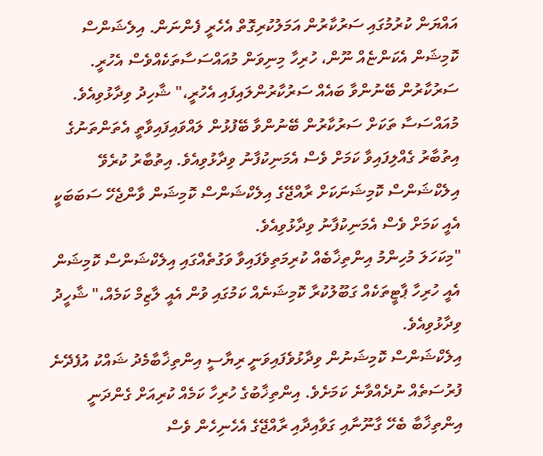އައްޔަން ކުރުމުގައި ސަރުކާރުން އަމަލުކުރިގޮތް އެހެރީ ފެންނަން. އިލެޝަންސް ކޮމިޝަން އެކަންޏެއް ނޫން، ހުރިހާ މިނިވަން މުއައްސަސާތަކެއްވެސް އެހުރީ. ސަރުކާރުން ބޭނުންވާ ބައެއް ސަރުކާރުންލައިފައި އެހުރީ،" ޝާހިދު ވިދާޅުވިއެވެ.
މުއައްސަސާ ތަކަށް ސަރުކާރުން ބޭނުންވާ ބޭފުޅުން ލައްވައިފައިވާތީ އެތަންތަނުގެ އިތުބާރު ގެއްލިފައިވާ ކަމަށް ވެސް އެމަނިކުފާނު ވިދާޅުވިއެވެ. އިތުބާރު ކުރެވޭ އިލެކްޝަންސް ކޮމިޝަނަކަށް ރާއްޖޭގެ އިލެކްޝަންސް ކޮމިޝަން ވާންޖެހޭ ސަބަބަކީ އެއީ ކަމަށް ވެސް އެމަނިކުފާނު ވިދާޅުވިއެވެ.
"މިކަހަލަ މުހިންމު އިންތިޚާބެއް ކުރިމަތިވެފައިވާ ވަގުތެއްގައި އިލެކްޝަންސް ކޮމިޝަން އެއީ ހުރިހާ ޕާޓީތަކެއް ގަބޫލުކުރާ ކޮމިޝަނެއް ކަމުގައި ވުން އެއީ ލާޒިމް ކަމެއް،" ޝާހީދު ވިދާޅުވިއެވެ.
އިލެކްޝަންސް ކޮމިޝަނުން ވިދާޅުވެފައިވަނީ ރިޔާސީ އިންތިޚާބާމެދު ޝައްކު އުފެދޭނެ ފުރުސަތެއް ނުދެއްވާނެ ކަމަށެވެ. އިންތިޚާބުގެ ހުރިހާ ކަމެއް ކުރިއަށް ގެންދަނީ އިންތިޚާބާ ބެހޭ ގާނޫނާއި ގަވާއިދާއި ރާއްޖޭގެ އެހެނިހެން ވެސް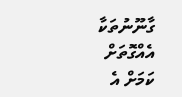ގާނޫނުތަކާ އެއްގޮތަށް ކަމަށް އެ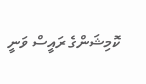ކޮމިޝަންގެ ރައީސް ވަނީ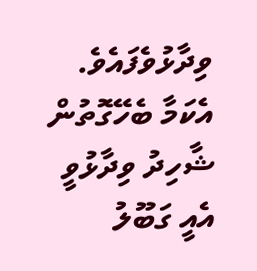ވިދާޅުވެފައެވެ.
އެކަމާ ބެހޭގޮތުން ޝާހިދު ވިދާޅުވީ އެއީ ގަބޫލު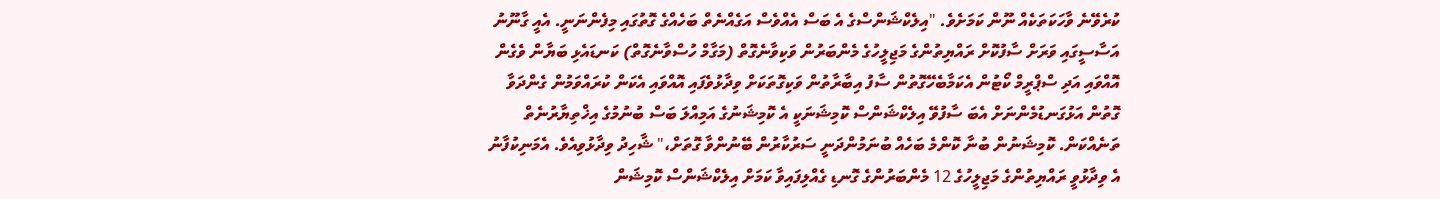ކުރެވޭނެ ވާހަކަތަކެއް ނޫން ކަމަށެވެ. "އިލެކްޝަންސްގެ އެ ބަސް އެއްވެސް އަގެއްނެތް ބަހެއްގެ ގޮތުގައި މިފެންނަނީ. އެއީ ގާނޫނު އަސާސީގައި ވަރަށް ސާފުކޮށް ރައްޔިތުންގެ މަޖިލީހުގެ މެންބަރުން ވަކިވާނެގޮތް (މަގާމް ހުސްވާނެގޮތް) ކަނޑައެޅި ބަޔާން ވެގެން އޮއްވައި އަދި ސްޕްރީމް ކޯޓުން އެކަމާބެހޭގޮތުން ސާފު އިބާރާތުން ވަކިގޮތަކަށް ވިދާޅުވެފައި އޮއްވައި އެކަން ކުރައްވަމުން ގެންދަވާ ގޮތުން އަޅުގަނޑުމެންނަށް އެބަ ސާފުވޭ އިލެކްޝަންސް ކޮމިޝަނަކީ އެ ކޮމިޝަނުގެ އަމިއްލަ ބަސް ބުނުމުގެ އިޚްތިޔާރުނެތް ތަނެއްކަން. ކޮމިޝަނުން ބުނާ ކޮންމެ ބަހެއް ބުނަމުންދަނީ ސަރުކާރުން ބޭނުންވާ ގޮތަށް،" ޝާހިދު ވިދާޅުވިއެވެ. އެމަނިކުފާނު އެ ވިދާޅުވީ ރައްޔިތުންގެ މަޖިލީހުގެ 12 މެންބަރުންގެ ގޮނޑި ގެއްލިފައިވާ ކަމަށް އިލެކްޝަންސް ކޮމިޝަން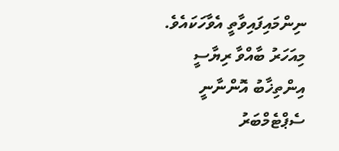ނިންމައިފައިވާތީ އެވާހަކައެވެ.
މިއަހަރު ބާއްވާ ރިޔާސީ އިންތިޚާބު އޮންނާނީ ސެޕްޓެމްބަރު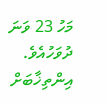މަހު 23 ވަނަ ދުވަހުއެވެ. އިންތިޚާބަށް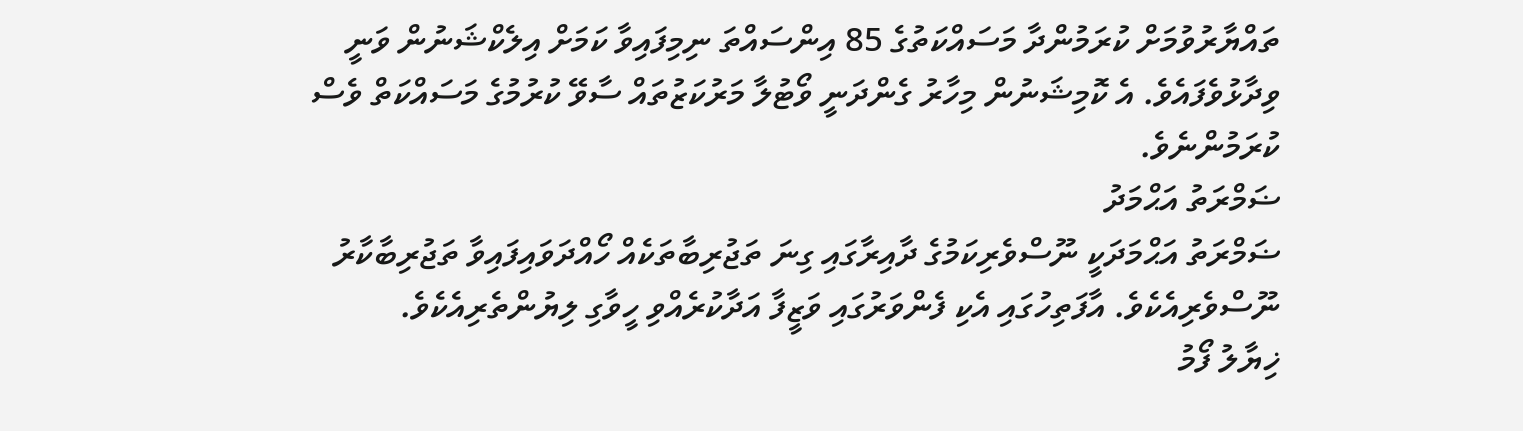ތައްޔާރުވުމަށް ކުރަމުންދާ މަސައްކަތުގެ 85 އިންސައްތަ ނިމިފައިވާ ކަމަށް އިލެކްޝަނުން ވަނީ ވިދާޅުވެފައެވެ. އެ ކޮމިޝަނުން މިހާރު ގެންދަނީ ވޯޓުލާ މަރުކަޒުތައް ސާވޭ ކުރުމުގެ މަސައްކަތް ވެސް ކުރަމުންނެވެ.
ޟަމްރަތު އަޙްމަދު
ޟަމްރަތު އަޙްމަދަކީ ނޫސްވެރިކަމުގެ ދާއިރާގައި ގިނަ ތަޖުރިބާތަކެއް ހޯއްދަވައިފައިވާ ތަޖުރިބާކާރު ނޫސްވެރިއެކެވެ. އާފަތިހުގައި އެކި ފެންވަރުގައި ވަޒީފާ އަދާކުރެއްވި ހީވާގި ލިޔުންތެރިއެކެވެ.
ޚިޔާލު ފޯމު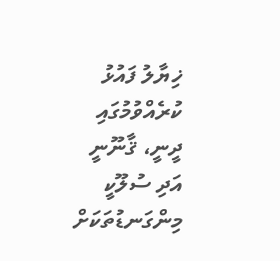ޚިޔާލު ފައުޅު ކުރެއްވުމުގައި ދީނީ، ޤާނޫނީ އަދި ސުލޫކީ މިންގަނޑުތަކަށް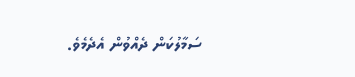ސަމާލުކަން ދެއްވުން އެދެމެވެ.